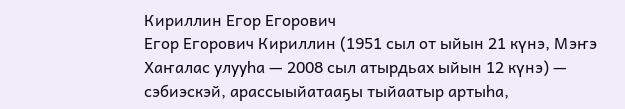Кириллин Егор Егорович
Егор Егорович Кириллин (1951 сыл от ыйын 21 күнэ, Мэҥэ Хаҥалас улууһа — 2008 сыл атырдьах ыйын 12 күнэ) — сэбиэскэй, арассыыйатааҕы тыйаатыр артыһа,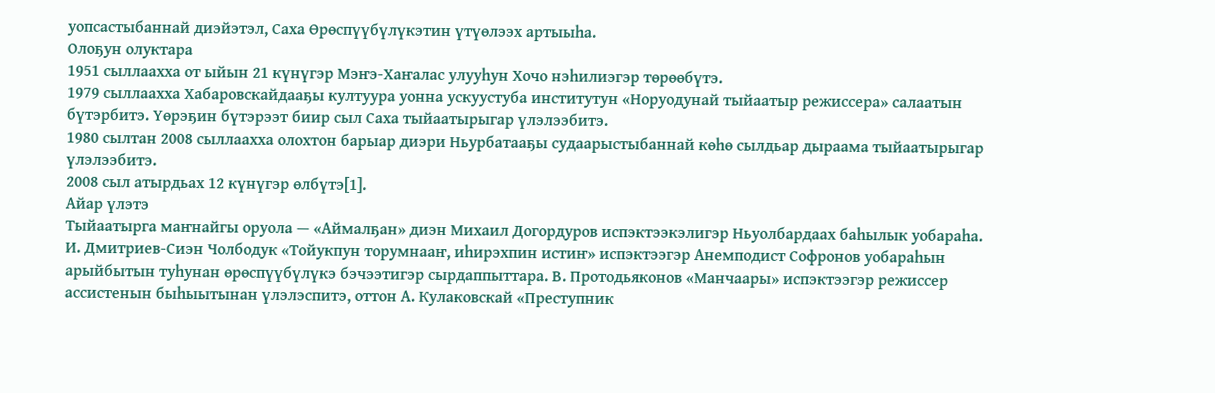уопсастыбаннай диэйэтэл, Саха Өрөспүүбүлүкэтин үтүөлээх артыыһа.
Олоҕун олуктара
1951 сыллаахха от ыйын 21 күнүгэр Мэҥэ-Хаҥалас улууһун Хочо нэһилиэгэр төрөөбүтэ.
1979 сыллаахха Хабаровскайдааҕы култуура уонна ускуустуба институтун «Норуодунай тыйаатыр режиссера» салаатын бүтэрбитэ. Үөрэҕин бүтэрээт биир сыл Саха тыйаатырыгар үлэлээбитэ.
1980 сылтан 2008 сыллаахха олохтон барыар диэри Ньурбатааҕы судаарыстыбаннай көһө сылдьар дыраама тыйаатырыгар үлэлээбитэ.
2008 сыл атырдьах 12 күнүгэр өлбүтэ[1].
Айар үлэтэ
Тыйаатырга маҥнайгы оруола — «Аймалҕан» диэн Михаил Догордуров испэктээкэлигэр Ньуолбардаах баһылык уобараһа.
И. Дмитриев-Сиэн Чолбодук «Тойукпун торумнааҥ, иһирэхпин истиҥ» испэктээгэр Анемподист Софронов уобараһын арыйбытын туһунан өрөспүүбүлүкэ бэчээтигэр сырдаппыттара. В. Протодьяконов «Манчаары» испэктээгэр режиссер ассистенын быһыытынан үлэлэспитэ, оттон А. Кулаковскай «Преступник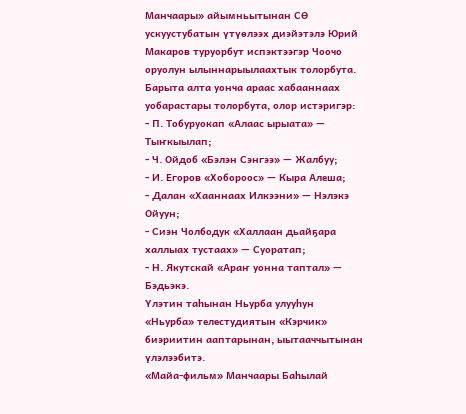Манчаары» айымньытынан СӨ ускуустубатын үтүөлээх диэйэтэлэ Юрий Макаров туруорбут испэктээгэр Чоочо оруолун ылыннарыылаахтык толорбута.
Барыта алта уонча араас хабааннаах уобарастары толорбута, олор истэригэр:
- П. Тобуруокап «Алаас ырыата» — Тыҥкыылап;
- Ч. Ойдоб «Бэлэн Сэнгээ» — Жалбуу;
- И. Егоров «Хобороос» — Кыра Алеша;
- Далан «Хааннаах Илкээни» — Нэлэкэ Ойуун;
- Сиэн Чолбодук «Халлаан дьайҕара халлыах тустаах» — Суоратап;
- Н. Якутскай «Араҥ уонна таптал» — Бэдьэкэ.
Үлэтин таһынан Ньурба улууһун «Ньурба» телестудиятын «Кэрчик» биэриитин ааптарынан, ыытааччытынан үлэлээбитэ.
«Майа-фильм» Манчаары Баһылай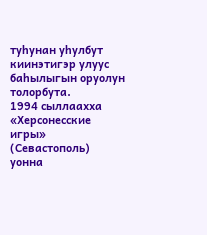туһунан уһулбут киинэтигэр улуус баһылыгын оруолун толорбута.
1994 сыллаахха «Херсонесские игры» (Севастополь) уонна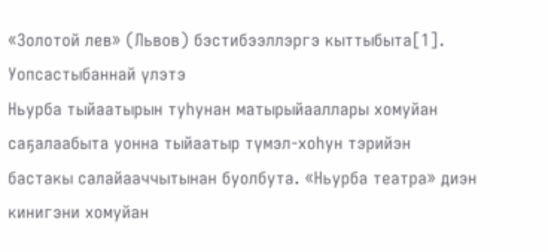«Золотой лев» (Львов) бэстибээллэргэ кыттыбыта[1].
Уопсастыбаннай үлэтэ
Ньурба тыйаатырын туһунан матырыйааллары хомуйан саҕалаабыта уонна тыйаатыр түмэл-хоһун тэрийэн бастакы салайааччытынан буолбута. «Ньурба театра» диэн кинигэни хомуйан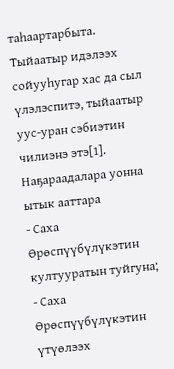таһаартарбыта.
Тыйаатыр идэлээх сойууһугар хас да сыл үлэлэспитэ, тыйаатыр уус-уран сэбиэтин чилиэнэ этэ[1].
Наҕараадалара уонна ытык ааттара
- Саха Өрөспүүбүлүкэтин култууратын туйгуна;
- Саха Өрөспүүбүлүкэтин үтүөлээх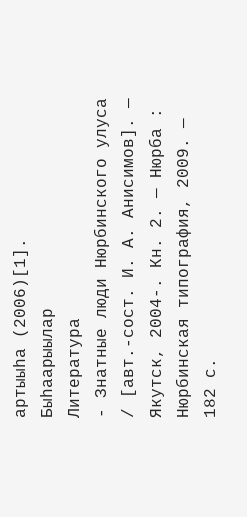артыыһа (2006)[1].
Быһаарыылар
Литература
- Знатные люди Нюрбинского улуса / [авт.-сост. И. А. Анисимов]. — Якутск, 2004-. Кн. 2. — Нюрба : Нюрбинская типография, 2009. — 182 с.